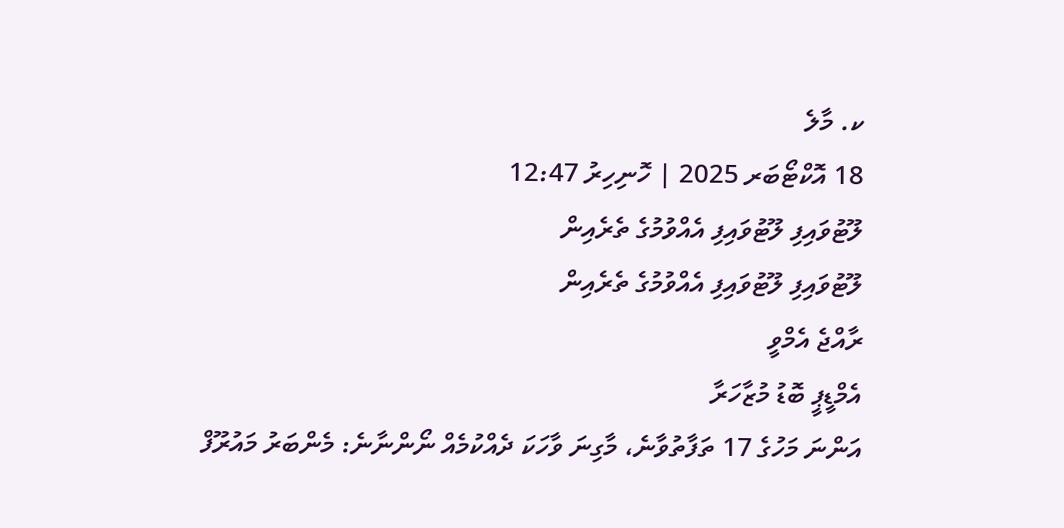ކ. މާލެ
18 އޮކްޓޯބަރ 2025 | ހޮނިހިރު 12:47
ލޫޓުވައިފި ލޫޓުވައިފި އެއްވުމުގެ ތެރެއިން
ލޫޓުވައިފި ލޫޓުވައިފި އެއްވުމުގެ ތެރެއިން
ރާއްޖެ އެމްވީ
އެމްޑީޕީ ބޮޑު މުޒާހަރާ
އަންނަ މަހުގެ 17 ތަފާތުވާނެ، މާގިނަ ވާހަކަ ދެއްކުމެއް ނޯންނާނެ: މެންބަރު މައުރޫފް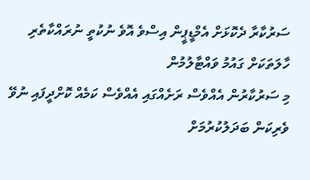ސަރުކާރާ ދެކޮޅަށް އެމްޑީޕީން އިސްވެ އޮވެ ނުކުތީ ނުރައްކާތެރި ހާލަތަކަށް ގައުމު ވައްޓާލުމުން
މި ސަރުކާރުން އެއްވެސް ރަށެއްގައި އެއްވެސް ކަމެއް ކޮށްދީފައި ނުވޭ
ވެރިކަން ބަދަލުކުރުމަށް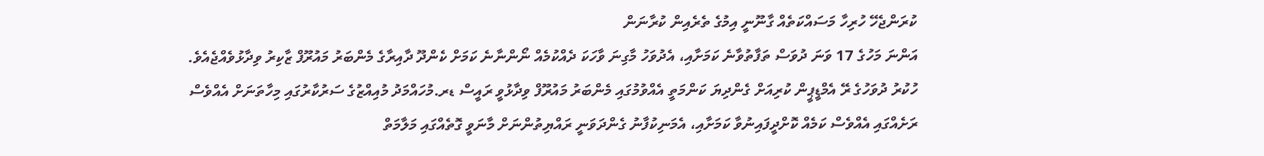ކުރަންޖެހޭ ހުރިހާ މަސައްކަތެއް ގާނޫނީ އިމުގެ ތެރެއިން ކުރާނަން
އަންނަ މަހުގެ 17 ވަނަ ދުވަސް ތަފާތުވާނެ ކަމަށާއި، އެދުވަހު މާގިނަ ވާހަކަ ދެއްކުމެއް ނޯންނާނެ ކަމަށް ކެންދޫ ދާއިރާގެ މެންބަރު މައުރޫފް ޒާކިރު ވިދާޅުވެއްޖެއެވެ.
ހުކުރު ދުވަހުގެ ރޭ އެމްޑީޕީން ކުރިއަށް ގެންދިޔަ ކަންމަތީ އެއްވުމުގައި މެންބަރު މައުރޫފް ވިދާޅުވީ ރައީސް ޑރ.މުހައްމަދު މުއިއްޒުގެ ސަރުކާރުގައި މިހާތަނަށް އެއްވެސް ރަށެއްގައި އެއްވެސް ކަމެއް ކޮށްދީފައިނުވާ ކަމަށާއި، އެމަނިކުފާނު ގެންދަވަނީ ރައްޔިތުންނަށް މާނަވީ ގޮތެއްގައި މަލާމަތް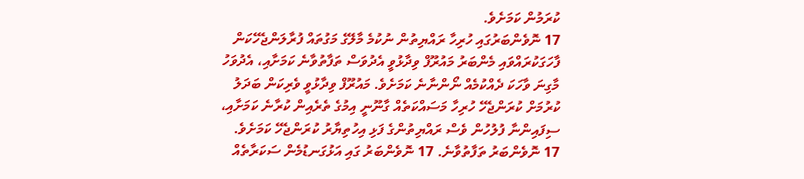ކުރަމުން ކަމަށެވެ.
17 ނޮވެންބަރުގައި ހުރިހާ ރައްޔިތުން ނުކުމެ މާލޭގެ މަގުތައް ފުރާލަންޖެހޭކަން ފާހަގަކުރައްވައި މެންބަރު މައުރޫފް ވިދާޅުވީ އެދުވަސް ތަފާތުވާނެ ކަމަށާއި، އެދުވަހު މާގިނަ ވާހަކަ ދެއްކުމެއް ނޯންނާނެ ކަމަށެވެ. މައުރޫފް ވިދާޅުވީ ވެރިކަން ބަދަލު ކުރުމަށް ކުރަންޖެހޭ ހުރިހާ މަސައްކަތެއް ގާނޫނީ އިމުގެ ތެރެއިން ކުރާނެ ކަމަށާއި، ސިފައިންނާ ފުލުހުން ވެސް ރައްޔިތުންގެ ފަޅި އިހުތިޔާރު ކުރަންޖެހޭ ކަމަށެވެ.
17 ނޮވެންބަރު ތަފާތުވާނެ. 17 ނޮވެންބަރު ގައި އަޅުގަނޑުމެން ސަކަރާތެއް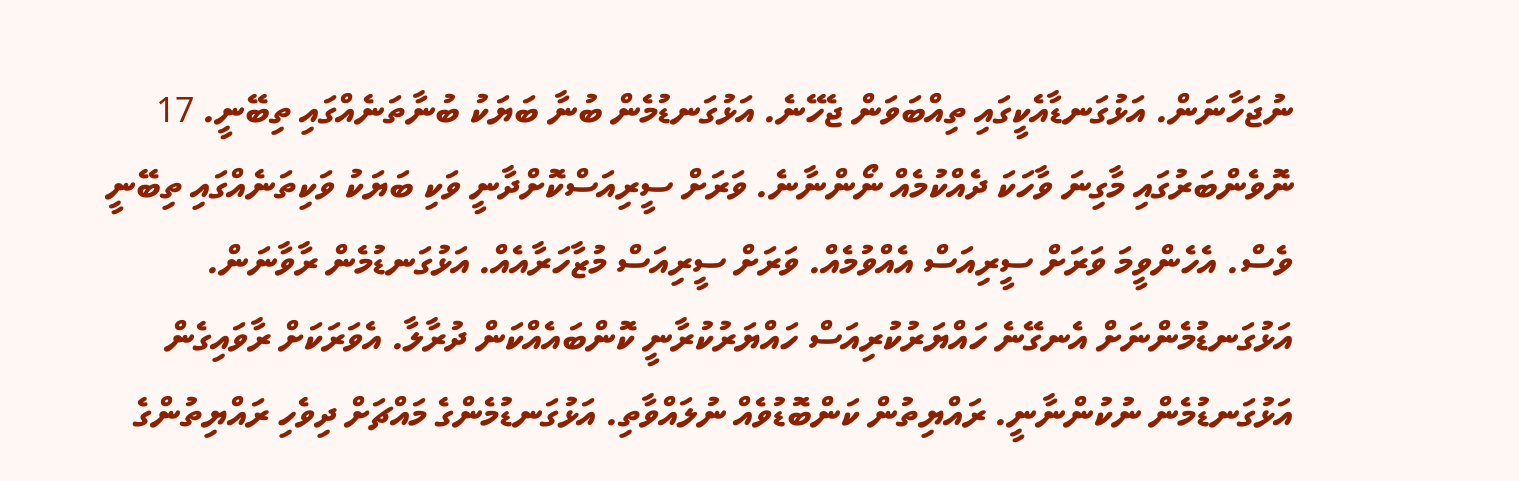ނުޖަހާނަން. އަޅުގަނޑާއެކީގައި ތިއްބަވަން ޖެހޭނެ. އަޅުގަނޑުމެން ބުނާ ބަޔަކު ބުނާތަނެއްގައި ތިބޭނީ. 17 ނޮވެންބަރުގައި މާގިނަ ވާހަކަ ދެއްކުމެއް ނޯންނާނެ. ވަރަށް ސީރިއަސްކޮށްދާނީ ވަކި ބަޔަކު ވަކިތަނެއްގައި ތިބޭނީ ވެސް. އެހެންވީމަ ވަރަށް ސީރިއަސް އެއްވުމެއް. ވަރަށް ސީރިއަސް މުޒާހަރާއެއް. އަޅުގަނޑުމެން ރާވާނަން. އަޅުގަނޑުމެންނަށް އެނގޭނެ ހައްޔަރުކުރިއަސް ހައްޔަރުކުރާނީ ކޮންބައެއްކަން ދުރާލާ. އެވަރަކަށް ރާވައިގެން އަޅުގަނޑުމެން ނުކުންނާނީ. ރައްޔިތުން ކަންބޮޑުވެއް ނުލައްވާތި. އަޅުގަނޑުމެންގެ މައްޗަށް ދިވެހި ރައްޔިތުންގެ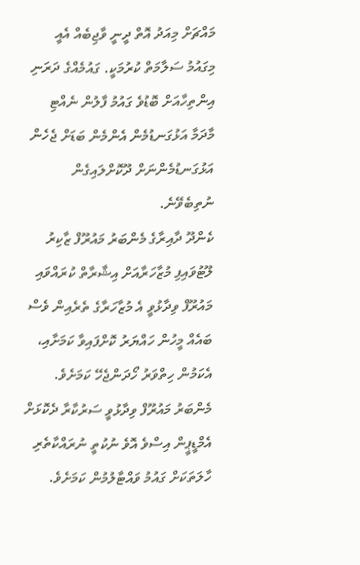މައްޗަށް މިއަދު އޮތް ދީނީ ވާޖިބެއް އެއީ މިގައުމު ސަލާމަތް ކުރުމަކީ. ގައުމެއްގެ ދަރަނި އިންތިހާއަށް ބޮޑުވެ ގައުމު ފާލުން ނެއްޓި މާދަމާ އަޅުގަނޑުމެން އެންމެން ބަޑަށް ޖެހެން އަޅުގަނޑުމެންނަށް ދޫކޮށްލައިގެން ނުތިބެވޭނެ.
ކެންދޫ ދާއިރާގެ މެންބަރު މައުރޫފް ޒާކިރު
ލޫޓުވައިފި މުޒާހަރާއަށް އިޝާރާތް ކުރައްވައި މައުރޫފް ވިދާޅުވީ އެ މުޒާހަރާގެ ތެރެއިން ވެސް ބައެއް މީހުން ހައްޔަރު ކޮށްފައިވާ ކަމަށާއި، އެކަމުން ހިތްވަރު ހޯދަންޖެހޭ ކަމަށެވެ.
މެންބަރު މައުރޫފް ވިދާޅުވީ ސަރުކާރާ ދެކޮޅަށް އެމްޑީޕީން އިސްވެ އޮވެ ނުކުތީ ނުރައްކާތެރި ހާލަތަކަށް ގައުމު ވައްޓާލުމުން ކަމަށެވެ.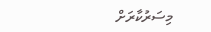މިސަރުކާރަށް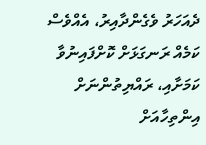ދެއަހަރު ވެގެންދާއިރު، އެއްވެސް ކަމެއް ރަނގަޅަށް ކޮށްފައިނުވާ ކަމަށާއި، ރައްޔިތުންނަށް އިންތިހާއަށް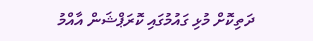ދަތިކޮށް މުޅި ގައުމުގައި ކޮރަޕްޝަން އާއްމު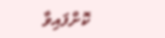ކޮށްފައިވާ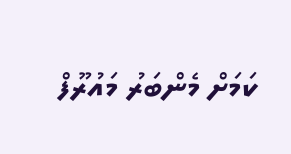ކަމަށް މެންބަރު މައުރޫފް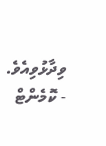ވިދާޅުވިއެވެ.
- ކޮމެންޓް